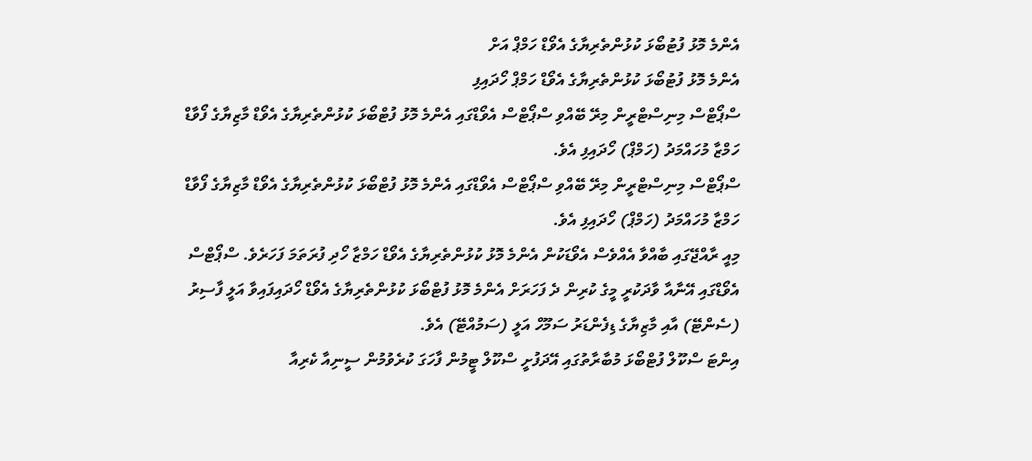އެންމެ މޮޅު ފުޓުބޯޅަ ކުޅުންތެރިޔާގެ އެވޯޑް ހަމްޕް އަށް
އެންމެ މޮޅު ފުޓުބޯޅަ ކުޅުންތެރިޔާގެ އެވޯޑް ހަމްޕް ހޯދައިފި
ސްޕޯޓްސް މިނިސްޓްރީން މިރޭ ބޭއްވި ސްޕޯޓްސް އެވޯޑްގައި އެންމެ މޮޅު ފުޓްބޯޅަ ކުޅުންތެރިޔާގެ އެވޯޑް މާޒިޔާގެ ފޯވާޑް ހަމްޒާ މުހައްމަދު (ހަމްޕް) ހޯދައިފި އެވެ.
ސްޕޯޓްސް މިނިސްޓްރީން މިރޭ ބޭއްވި ސްޕޯޓްސް އެވޯޑްގައި އެންމެ މޮޅު ފުޓްބޯޅަ ކުޅުންތެރިޔާގެ އެވޯޑް މާޒިޔާގެ ފޯވާޑް ހަމްޒާ މުހައްމަދު (ހަމްޕް) ހޯދައިފި އެވެ.
މިއީ ރާއްޖޭގައި ބާއްވާ އެއްވެސް އެވޯޑަކުން އެންމެ މޮޅު ކުޅުންތެރިޔާގެ އެވޯޑް ހަމްޒާ ހޯދި ފުރަތަމަ ފަހަރެވެ. ސްޕޯޓްސް އެވޯޑްގައި އޭނާއާ ވާދަކުރީ މީގެ ކުރިން ދެ ފަހަރަށް އެންމެ މޮޅު ފުޓްބޯޅަ ކުޅުންތެރިޔާގެ އެވޯޑް ހޯދައިފައިވާ އަލީ ފާސިރު (ސެންޓޭ) އާއި މާޒިޔާގެ ޑިފެންޑަރު ސަމޫހް އަލީ (ސަމުއްޓޭ) އެވެ.
އިންޓަ ސްކޫލް ފުޓްބޯޅަ މުބާރާތުގައި އޭދަފުށީ ސްކޫލް ޓީމުން ފާހަގަ ކުރެވުމުން ސީނިއާ ކެރިއާ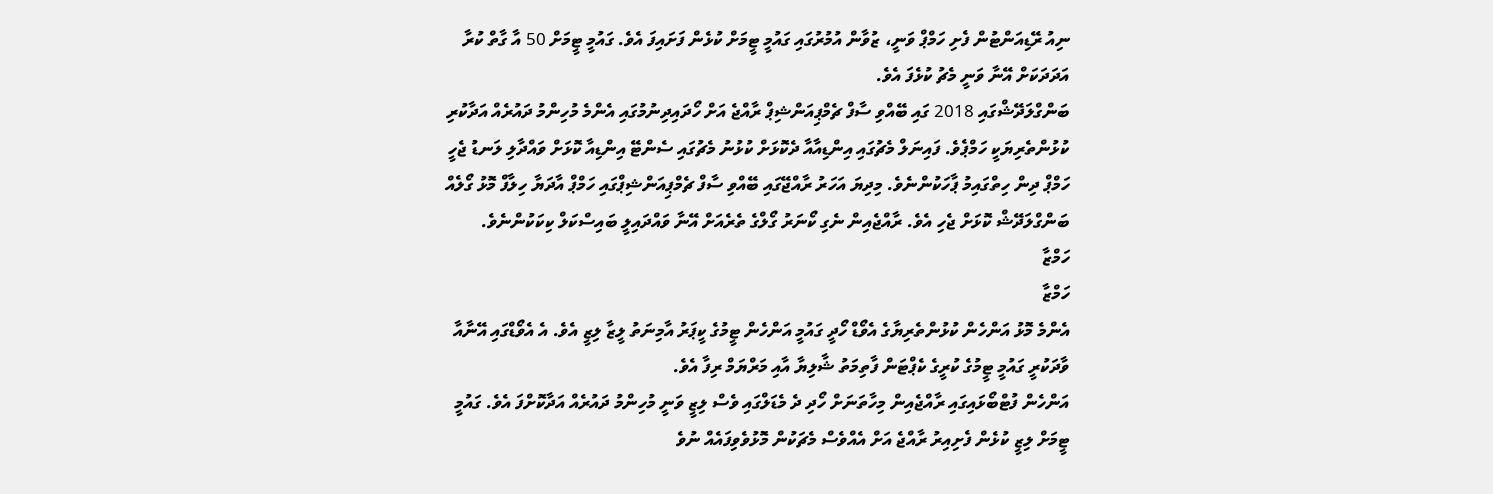ނިއު ރޭޑިއަންޓުން ފެށި ހަމްޕް ވަނީ، ޒުވާން އުމުރުގައި ގައުމީ ޓީމަށް ކުޅެން ފަށައިފަ އެވެ. ގައުމީ ޓީމަށް 50 އާ ގާތް ކުރާ އަދަދަކަށް އޭނާ ވަނީ މެޗު ކުޅެފަ އެވެ.
ބަންގްލަދޭޝްގައި 2018 ގައި ބޭއްވި ސާފް ޗެމްޕިއަންޝިޕް ރާއްޖެ އަށް ހޯދައިދިނުމުގައި އެންމެ މުހިންމު ދައުރެއް އަދާކުރި ކުޅުންތެރިޔަކީ ހަމްޕެވެ. ފައިނަލް މެޗުގައި އިންޑިއާއާ ދެކޮޅަށް ކުޅުނު މެޗުގައި ސެންޓޭ އިންޑިއާ ކޮޅަށް ވައްދާލި ލަނޑު ޖެހީ ހަމްޕް ދިން ހިތްގައިމު ޕާހަކުންނެވެ. މިދިޔަ އަހަރު ރާއްޖޭގައި ބޭއްވި ސާފް ޗެމްޕިއަންޝިޕްގައި ހަމްޕް އާދަޔާ ހިލާފް މޮޅު ގޯލެއް ބަންގްލަދޭޝް ކޮޅަށް ޖެހި އެވެ. ރާއްޖެއިން ނެގި ކޯނަރު ގޯލްގެ ތެރެއަށް އޭނާ ވައްދައިލީ ބައިސްކަލް ކިކަކުންނެވެ.
ހަމްޒާ
ހަމްޒާ
އެންމެ މޮޅު އަންހެން ކުޅުންތެރިޔާގެ އެވޯޑް ހޯދީ ގައުމީ އަންހެން ޓީމުގެ ކީޕަރު އާމިނަތު ލީޒާ ލިޒީ އެވެ. އެ އެވޯޑްގައި އޭނާއާ ވާދަކުރީ ގައުމީ ޓީމުގެ ކުރީގެ ކެޕްޓަން ފާތިމަތު ޝާލިޔާ އާއި މަރްޔަމް ރިފާ އެވެ.
އަންހެން ފުޓްބޯޅައިގައި ރާއްޖެއިން މިހާތަނަށް ހޯދި ދެ މެޑަލްގައި ވެސް ލިޒީ ވަނީ މުހިންމު ދައުރެއް އަދާކޮށްފަ އެވެ. ގައުމީ ޓީމަށް ލިޒީ ކުޅެން ފެށިއިރު ރާއްޖެ އަށް އެއްވެސް މެޗަކުން މޮޅުވެވިފައެއް ނުވެ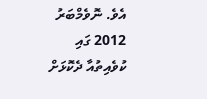އެވެ. ނޮވެމްބަރު 2012 ގައި ކުވެއިތުއާ ދެކޮޅަށް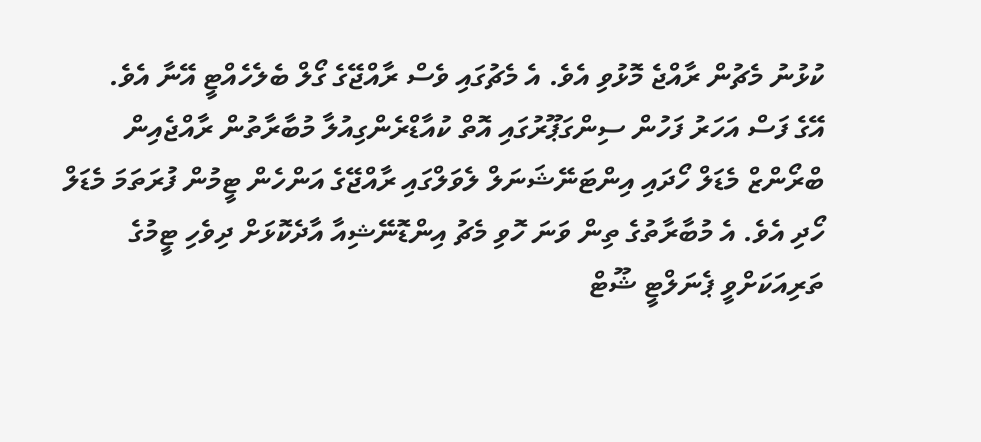ކުޅުނު މެޗުން ރާއްޖެ މޮޅުވި އެވެ. އެ މެޗުގައި ވެސް ރާއްޖޭގެ ގޯލް ބެލެހެއްޓީ އޭނާ އެވެ.
އޭގެ ފަސް އަހަރު ފަހުން ސިންގަޕޫރުގައި އޮތް ކުއާޑްރެންގިއުލާ މުބާރާތުން ރާއްޖެއިން ބްރޯންޒް މެޑަލް ހޯދައި އިންޓަނޭޝަނަލް ލެވަލްގައި ރާއްޖޭގެ އަންހެން ޓީމުން ފުރަތަމަ މެޑަލް ހޯދި އެވެ. އެ މުބާރާތުގެ ތިން ވަނަ ހޮވި މެޗު އިންޑޮނޭޝިއާ އާދެކޮޅަށް ދިވެހި ޓީމުގެ ތަރިއަކަށްވީ ޕެނަލްޓީ ޝޫޓް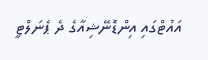އައުޓްގައި އިންޑޮނޭޝިއާގެ ދެ ޕެނަލްޓީ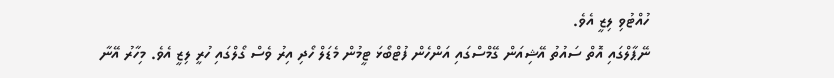ހުއްޓުވި ލިޒީ އެވެ.
ނޭޕާލްގައި އޮތް ސައުތު އޭޝިއަން ގޭމްސްގައި އަންހެން ފުޓްބޯޅަ ޓީމުން މެޑަލް ހޯދި އިރު ވެސް ގޯލްގައި ހުރީ ލިޒީ އެވެ. މިހާރު އޭނާ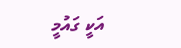އަކީ ގައުމީ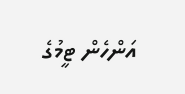އަންހެން ޓީމުގެ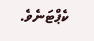ކެޕްޓަނެވެ.